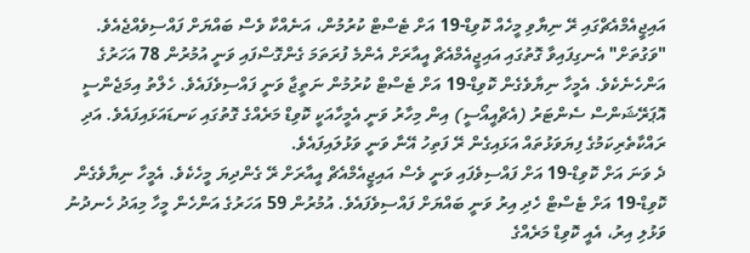އައިޖީއެމްއެޗްގައި ރޭ ނިޔާވި މީހެއް ކޮވިޑް-19 އަށް ޓެސްޓް ކުރުމުން، އަނެއްކާ ވެސް ބައްޔަށް ފައްސިވެއްޖެއެވެ.
"ވަގުތަށް" އެނގިފައިވާ ގޮތުގައި އައިޖީއެމްއެޗް އީއާރަށް އެންމެ ފުރަތަމަ ގެންގޮސްފައި ވަނީ އުމުރުން 78 އަހަރުގެ އަންހެނެކެވެ. އެމީހާ ނިޔާވެގެން ކޮވިޑް-19 އަށް ޓެސްޓް ކުރުމުން ނަތީޖާ ވަނީ ފައްސިވެފައެވެ. ހެލްތު އިމަޖެންސީ އޮޕަރޭޝަންސް ސެންޓަރު (އެޗްއީއޯސީ) އިން މިހާރު ވަނީ އެމީހާއަކީ ކޮވިޑް މަރެއްގެ ގޮތުގައި ކަނޑައަޅައިފައެވެ. އަދި ރައްކާތެރިކަމުގެ ފިޔަވަޅުތައް އަޅައިގެން ރޭ ފަތިހު އޭނާ ވަނީ ވަޅުލައިފައެވެ.
ދެ ވަނަ އަށް ކޮވިޑް-19 އަށް ފައްސިވެފައި ވަނީ ވެސް އައިޖީއެމްއެޗް އީއާރަށް ރޭ ގެންދިޔަ މީހެކެވެ. އެމީހާ ނިޔާވެގެން ކޮވިޑް-19 އަށް ޓެސްޓް ހެދި އިރު ވަނީ ބައްޔަށް ފައްސިވެފައެވެ. އުމުރުން 59 އަހަރުގެ އަންހެން މީހާ މިއަދު ހެނދުނު ވަޅުލި އިރު، އެއީ ކޮވިޑް މަރެއްގެ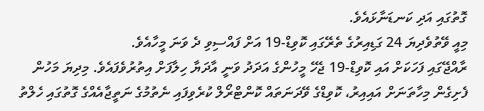ގޮތުގައި އަދި ކަނޑަނާޅައެވެ.
މިއީ ވޭތުވެދިޔަ 24 ގަޑިއިރުގެ ތެރޭގައި ކޮވިޑް-19 އަށް ފައްސިވި ދެ ވަނަ މީހާއެވެ.
ރާއްޖޭގައި ފަހަކަށް އައި ކޮވިޑް-19 ޖެހޭ މީހުންގެ އަދަދު ވަނީ އާދަޔާ ހިލާފަށް އިތުރުވެފައެވެ. މިދިޔަ މަހުން ފެށިގެން މިހާތަނަށް އައިއިރު، ކޮވިޑްގެ ވޭދަނަތައް ކޮންޓްރޯލް ކުރެވިފައި ނެތުމުގެ ނަތީޖާއެއްގެ ގޮތުގައި ހެލްތު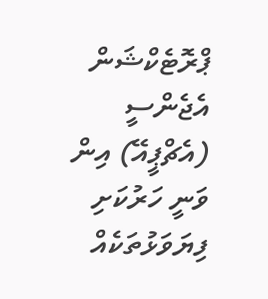ޕްރޮޓެކްޝަން އެޖެންސީ (އެޗްޕީއޭ) އިން ވަނީ ހަރުކަށި ފިޔަވަޅުތަކެއް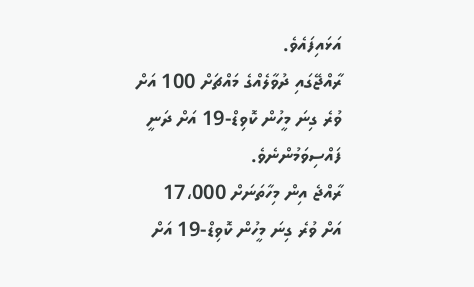އަޅައިފައެވެ.
ރާއްޖޭގައި ދުވާލެއްގެ މައްޗަށް 100 އަށް ވުރެ ގިނަ މީހުން ކޮވިޑް-19 އަށް ދަނީ ފައްސިވަމުންނެވެ.
ރާއްޖެ އިން މިހާތަނަށް 17،000 އަށް ވުރެ ގިނަ މީހުން ކޮވިޑް-19 އަށް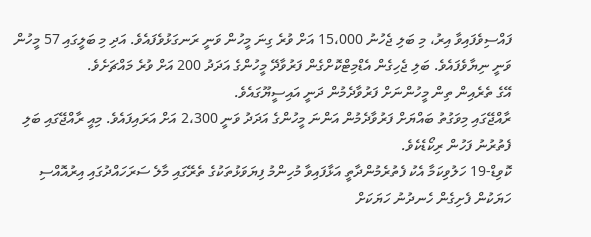ފައްސިވެފައިވާ އިރު، މި ބަލި ޖެހުނު 15،000 އަށް ވުރެ ގިނަ މީހުން ވަނީ ރަނގަޅުވެފައެވެ. އަދި މި ބަލީގައި 57 މީހުން ވަނީ ނިޔާވެފައެވެ. ބަލި ޖެހިގެން އެޑްމިޓްކޮށްގެން ފަރުވާދޭ މީހުންގެ އަދަދު 200 އަށް ވުރެ މައްޗަށެވެ.
އޭގެ ތެރެއިން ތިން މީހުންނަށް ފަރުވާދެމުން ދަނީ އައިސީޔޫގައެވެ.
ރާއްޖޭގައި މިވަގުތު ބައްޔަށް ފަރުވާދެމުން އަންނަ މީހުންގެ އަދަދު ވަނީ 2،300 އަށް އަރައިފައެވެ. މިއީ ރާއްޖޭގައި ބަލި ފެތުރުނު ފަހުން ރިކޯޑެކެވެ.
ކޮވިޑް-19 ހަލުވިކަމާ އެކު ފެތުރެމުންދާތީ އަޅާފައިވާ މުހިންމު ފިޔަވަޅުތަކުގެ ތެރޭގައި މާލެ ސަރަހައްދުގައި އިރުއޮއްސި ހަޔަކުން ފެށިގެން ހެނދުނު ހަޔަކަށް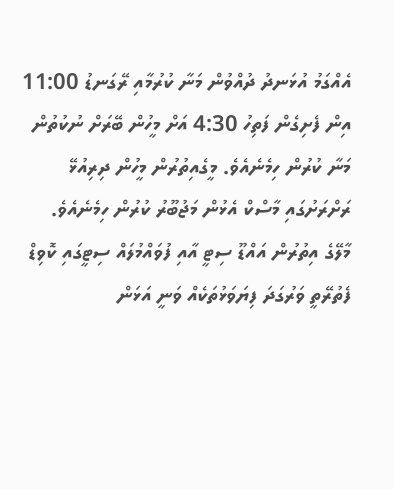އެއްގަމު އުޅަނދު ދުއްވުން މަނާ ކުރުމާއި ރޭގަނޑު 11:00 އިން ފެށިގެން ފަތިހު 4:30 އަށް މީހުން ބޭރަށް ނުކުތުން މަނާ ކުރުން ހިމެނެއެވެ. މީގެއިތުރުން މީހުން ދިރިއުޅޭ ރަށްރަށުގައި މާސްކް އެޅުން މަޖުބޫރު ކުރުން ހިމެނެއެވެ.
މާލޭގެ އިތުރުން އައްޑޫ ސިޓީ އާއި ފުވައްމުލައް ސިޓީގައި ކޮވިޑް ފެތުރޭތީ ވަރުގަދަ ފިޔަވަޅުތަކެއް ވަނީ އަޅަން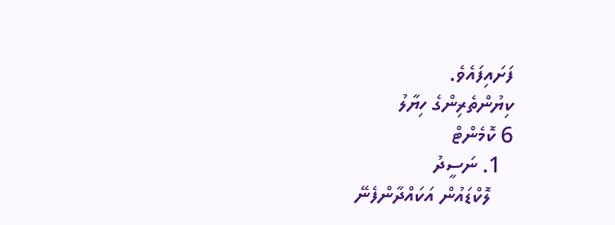ފަށައިފައެވެ.
ކިޔުންތެރިންގެ ހިޔާލު
6 ކޮމެންޓް
  1. ނަސީދު
    ލޮކްޑައުން އަކައްދާންފެނޭ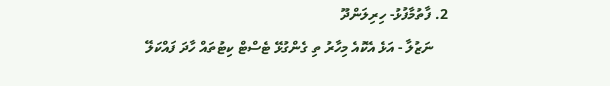2. ފާތުމާފުޅު- ހިރިލަންދޫ
    ނަޒުލާ - އަޅެ އެކޮއެ މިހާރު ތި ގެންގުޅޭ ޓެސްޓް ކިޓުތައް ހާދަ ފައްކަލޭ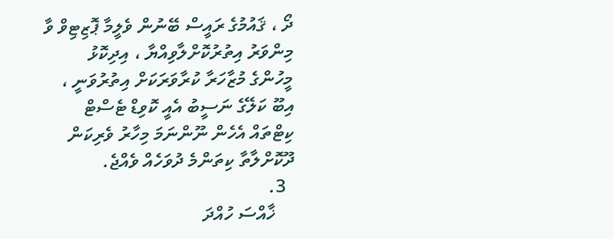ދޯ ، ޤައުމުގެ ރައީސް ބޭނުން ވެލީމާ ޕޮޒިޓިވް ވާ މިންވަރު އިތުރުކޮށްލާވިއްޔާ ، އިދިކޮޅު މީހުންގެ މުޒާހަރާ ކުރާވަރަކަށް އިތުރުވަނީ ، އިބޫ ކަލޭގެ ނަސީބު އެއީ ކޮވިޑް ޓެސްޓް ކިޓްތައް އެހެން ނޫންނަމަ މިހާރު ވެރިކަން ދޫކޮށްލާތާ ކިތަންމެ ދުވަހެއް ވެއްޖެ.
  3.
    ޚާއްސަ ހުއްދަ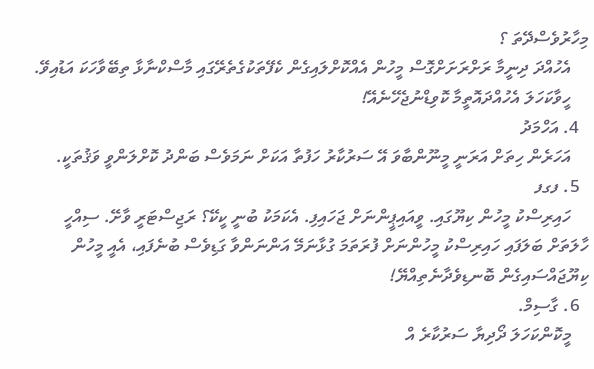މިހާރުވެސްދޭތަ ؟
    އެހުއްދަ ދިނީމާ ރަށްރަށަށްގޮސް މީހުން އެއްކޮށްލައިގެން ކެފޭތަކުގެތެރޭގައި މާސްކްނާޅާ ތިބޭވާހަކަ އަޑުއިވޭ.
    ހީވާކަހަލަ އެހުއްދައޮތީމާ ކޮވިޑްނުޖެހޭނެއޭ!
  4. އަހްމަދު
    އަހަރެން ހިތަށް އަރަނީ މީނޫންބާވަ އޭ ސަރުކާރު ހަފުތާ އަކަށް ނަމަވެސް ބަންދު ކޮށްލަންވީ ވަޤުތަކީ.
  5. ފގފ
    ހައިރިސްކު މީހުން ކިޔޫގައި. ވީއައިޕީންނަށް ޖަހައިފި. އެކަމަކު ބުނީ ކީކޭ؟ ރަޖިސްޓަރީ ވާށޭ. ސިއްހީ ހާލަތަށް ބަލަފައި ހައިރިސްކު މީހުންނަށް ފުރަތަމަ ގުޅާނަމޭ އަންނަންވާ ގަޑިވެސް ބުނެފައި، އެއީ މީހުން ކިޔޫޖައްސައިގެން ބޮނޑިވެދާނެތިއްޔޭ!
  6. ގާސިމް.
    މީކޮންކަހަލަ ދޯދިޔާ ސަރުކާރެ އް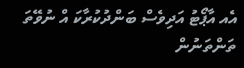އެއ އާޕޯޓު އަދިވެސް ބަންދުކުރާކަ އް ނުވޭތަ ތަންތަނުން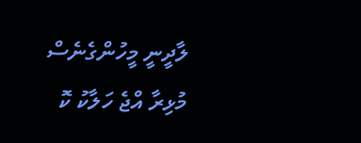ލާދީނީ މީހުންގެނެސް މުޅިރާ އްޖެ ހަލާކު ކޮ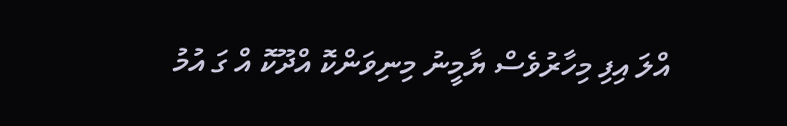އްލަ އިފި މިހާރުވެސް ޔާމީނު މިނިވަންކޮ އްދޫކޮ އް ގަ އުމު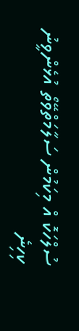ސުލްހަކޮ އް މިކަމުން ސަލާމަތްވޭތޯ އުޅެންވީނު ކިހިނެ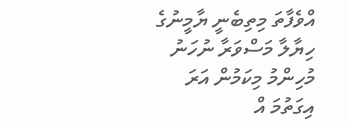އްވެފާތަ މިތިބެނީ ޔާމީނުގެ ހިޔާލާ މަސްވަރާ ނުހަނު މުހިންމު މިކަމުން އަރަ އިގަތުމަ އް